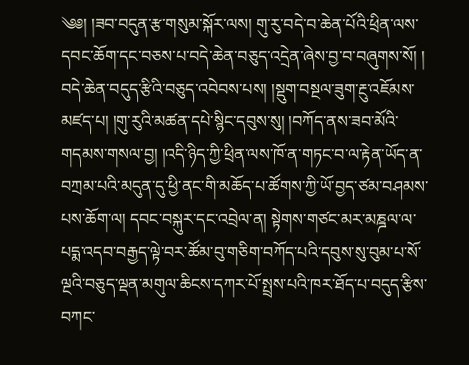༄༅། །ཟབ་བདུན་རྩ་གསུམ་སྐོར་ལས། གུ་རུ་བདེ་བ་ཆེན་པོའི་ཕྲིན་ལས་དབང་ཆོག་དང་བཅས་པ་བདེ་ཆེན་བཅུད་འདྲེན་ཞེས་བྱ་བ་བཞུགས་སོ། ། བདེ་ཆེན་བདུད་རྩིའི་བཅུད་འབེབས་པས། །སྡུག་བསྔལ་ཟུག་རྔུ་འཇོམས་མཛད་པ། །གུ་རུའི་མཚན་དཔེ་སྙིང་དབུས་སུ། །བཀོད་ནས་ཟབ་མོའི་གདམས་གསལ་བྱ། །འདི་ཉིད་ཀྱི་ཕྲིན་ལས་ཁོ་ན་གཏང་བ་ལ་རྟེན་ཡོད་ན་བཀྲམ་པའི་མདུན་དུ་ཕྱི་ནང་གི་མཆོད་པ་ཚོགས་ཀྱི་ཡོ་བྱད་ཙམ་བཤམས་པས་ཆོག་ལ། དབང་བསྐུར་དང་འབྲེལ་ན། སྟེགས་གཙང་མར་མཎྜལ་ལ་པདྨ་འདབ་བརྒྱད་ལྟེ་བར་ཚོམ་བུ་གཅིག་བཀོད་པའི་དབུས་སུ་བུམ་པ་སོ་ལྔའི་བཅུད་ལྡན་མགུལ་ཆིངས་དཀར་པོ་སྤྲས་པའི་ཁར་ཐོད་པ་བདུད་རྩིས་བཀང་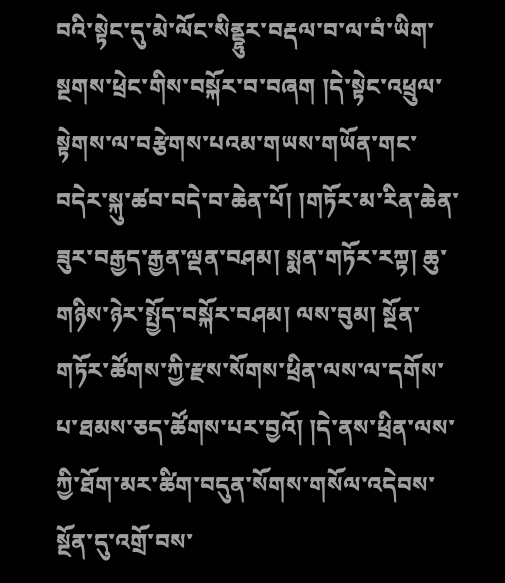བའི་སྟེང་དུ་མེ་ལོང་སིནྡྷུར་བརྡལ་བ་ལ་བཾ་ཡིག་སྔགས་ཕྲེང་གིས་བསྐོར་བ་བཞག །དེ་སྟེང་འཕྲུལ་སྟེགས་ལ་བརྩེགས་པའམ་གཡས་གཡོན་གང་བདེར་སྐུ་ཚབ་བདེ་བ་ཆེན་པོ། །གཏོར་མ་རིན་ཆེན་ཟུར་བརྒྱད་རྒྱན་ལྡན་བཤམ། སྨན་གཏོར་རཀྟ། ཆུ་གཉིས་ཉེར་སྤྱོད་བསྐོར་བཤམ། ལས་བུམ། སྔོན་གཏོར་ཚོགས་ཀྱི་རྫས་སོགས་ཕྲིན་ལས་ལ་དགོས་པ་ཐམས་ཅད་ཚོགས་པར་བྱའོ། །དེ་ནས་ཕྲིན་ལས་ཀྱི་ཐོག་མར་ཚིག་བདུན་སོགས་གསོལ་འདེབས་སྔོན་དུ་འགྲོ་བས་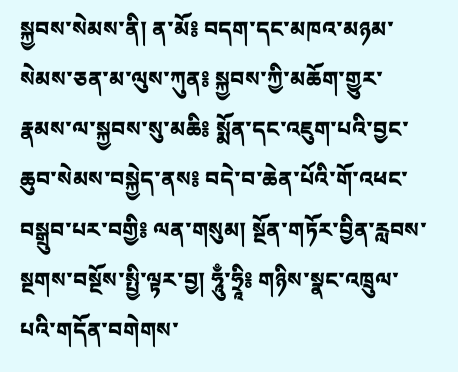སྐྱབས་སེམས་ནི། ན་མོ༔ བདག་དང་མཁའ་མཉམ་སེམས་ཅན་མ་ལུས་ཀུན༔ སྐྱབས་ཀྱི་མཆོག་གྱུར་རྣམས་ལ་སྐྱབས་སུ་མཆི༔ སྨོན་དང་འཇུག་པའི་བྱང་ཆུབ་སེམས་བསྐྱེད་ནས༔ བདེ་བ་ཆེན་པོའི་གོ་འཕང་བསྒྲུབ་པར་བགྱི༔ ལན་གསུམ། སྔོན་གཏོར་བྱིན་རླབས་སྔགས་བསྔོས་སྤྱི་ལྟར་བྱ། ཧཱུྃ་ཧྲཱི༔ གཉིས་སྣང་འཁྲུལ་པའི་གདོན་བགེགས་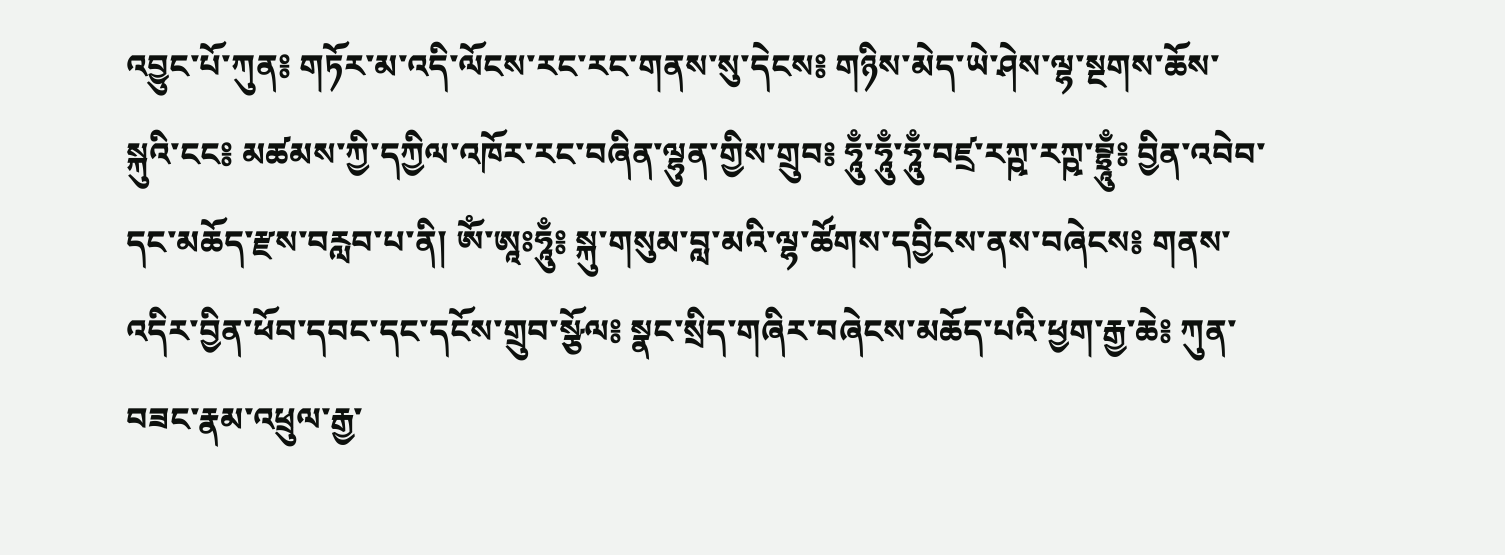འབྱུང་པོ་ཀུན༔ གཏོར་མ་འདི་ལོངས་རང་རང་གནས་སུ་དེངས༔ གཉིས་མེད་ཡེ་ཤེས་ལྷ་སྔགས་ཆོས་སྐུའི་ངང༔ མཚམས་ཀྱི་དཀྱིལ་འཁོར་རང་བཞིན་ལྷུན་གྱིས་གྲུབ༔ ཧཱུྃ་ཧཱུྃ་ཧཱུྃ་བཛྲ་རཀྵ་རཀྵ་བྷྲཱུྃ༔ བྱིན་འབེབ་དང་མཆོད་རྫས་བརླབ་པ་ནི། ཨོཾ་ཨཱཿཧཱུྃ༔ སྐུ་གསུམ་བླ་མའི་ལྷ་ཚོགས་དབྱིངས་ནས་བཞེངས༔ གནས་འདིར་བྱིན་ཕོབ་དབང་དང་དངོས་གྲུབ་སྩོལ༔ སྣང་སྲིད་གཞིར་བཞེངས་མཆོད་པའི་ཕྱག་རྒྱ་ཆེ༔ ཀུན་བཟང་རྣམ་འཕྲུལ་རྒྱ་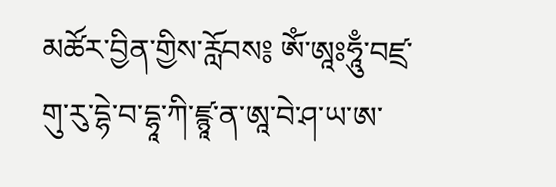མཚོར་བྱིན་གྱིས་རློབས༔ ཨོཾ་ཨཱཿཧཱུྃ་བཛྲ་གུ་རུ་དྷེ་བ་དྷཱ་ཀི་ཛྙཱ་ན་ཨཱ་བེ་ཤ་ཡ་ཨ་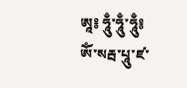ཨཱ༔ ཧཱུྃ་ཧཱུྃ་ཧཱུྃ༔ ཨོཾ་སརྦ་པཱུ་ཛ་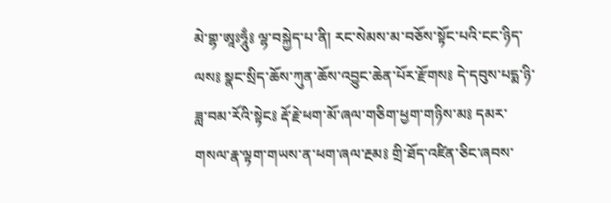མེ་གྷ་ཨཱཿཧཱུྃ༔ ལྷ་བསྐྱེད་པ་ནི། རང་སེམས་མ་བཅོས་སྟོང་པའི་ངང་ཉིད་ལས༔ སྣང་སྲིད་ཆོས་ཀུན་ཆོས་འབྱུང་ཆེན་པོར་རྫོགས༔ དེ་དབུས་པདྨ་ཉི་ཟླ་བམ་རོའི་སྟེང༔ རྡོ་རྗེ་ཕག་མོ་ཞལ་གཅིག་ཕྱག་གཉིས་མ༔ དམར་གསལ་རྣ་ལྟག་གཡས་ན་ཕག་ཞལ་རྔམ༔ གྲི་ཐོད་འཛིན་ཅིང་ཞབས་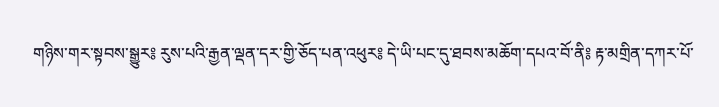གཉིས་གར་སྟབས་སྒྱུར༔ རུས་པའི་རྒྱན་ལྡན་དར་གྱི་ཅོད་པན་འཕུར༔ དེ་ཡི་པང་དུ་ཐབས་མཆོག་དཔའ་བོ་ནི༔ རྟ་མགྲིན་དཀར་པོ་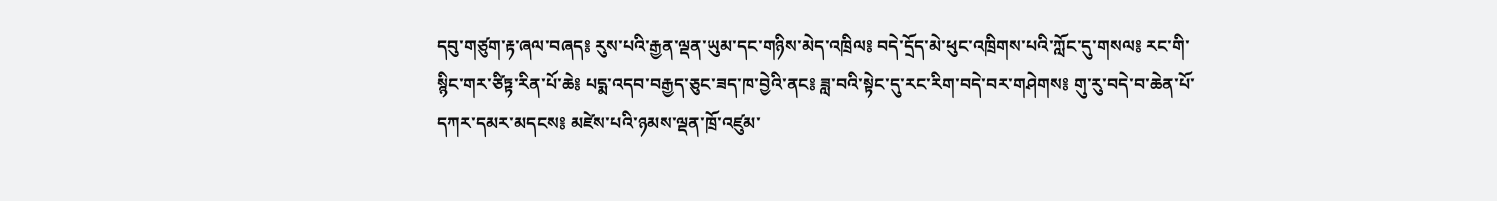དབུ་གཙུག་རྟ་ཞལ་བཞད༔ རུས་པའི་རྒྱན་ལྡན་ཡུམ་དང་གཉིས་མེད་འཁྲིལ༔ བདེ་དྲོད་མེ་ཕུང་འཁྲིགས་པའི་ཀློང་དུ་གསལ༔ རང་གི་སྙིང་གར་ཙིཏྟ་རིན་པོ་ཆེ༔ པདྨ་འདབ་བརྒྱད་ཅུང་ཟད་ཁ་བྱེའི་ནང༔ ཟླ་བའི་སྟེང་དུ་རང་རིག་བདེ་བར་གཤེགས༔ གུ་རུ་བདེ་བ་ཆེན་པོ་དཀར་དམར་མདངས༔ མཛེས་པའི་ཉམས་ལྡན་ཁྲོ་འཛུམ་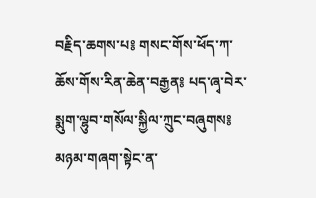བརྗིད་ཆགས་པ༔ གསང་གོས་ཕོད་ཀ་ཆོས་གོས་རིན་ཆེན་བརྒྱན༔ པད་ཞྭ་བེར་སྨུག་ལྷུབ་གསོལ་སྐྱིལ་ཀྲུང་བཞུགས༔ མཉམ་གཞག་སྟེང་ན་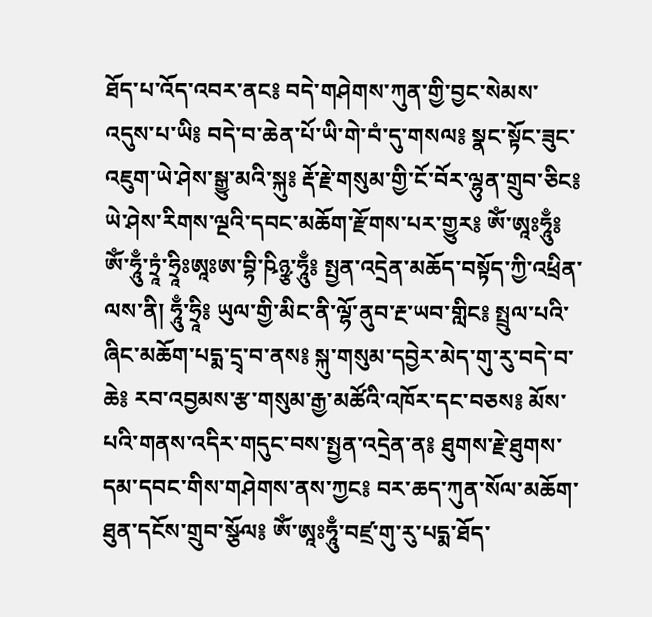ཐོད་པ་འོད་འབར་ནང༔ བདེ་གཤེགས་ཀུན་གྱི་བྱང་སེམས་འདུས་པ་ཡི༔ བདེ་བ་ཆེན་པོ་ཡི་གེ་བཾ་དུ་གསལ༔ སྣང་སྟོང་ཟུང་འཇུག་ཡེ་ཤེས་སྒྱུ་མའི་སྐུ༔ རྡོ་རྗེ་གསུམ་གྱི་ངོ་བོར་ལྷུན་གྲུབ་ཅིང༔ ཡེ་ཤེས་རིགས་ལྔའི་དབང་མཆོག་རྫོགས་པར་གྱུར༔ ཨོཾ་ཨཱཿཧཱུྃ༔ ཨོཾ་ཧཱུྃ་ཏྲཱཾ་ཧྲཱིཿཨཱཿཨ་བྷི་ཥིཉྩ་ཧཱུྃ༔ སྤྱན་འདྲེན་མཆོད་བསྟོད་ཀྱི་འཕྲིན་ལས་ནི། ཧཱུྃ་ཧྲཱི༔ ཡུལ་གྱི་མིང་ནི་ལྷོ་ནུབ་རྔ་ཡབ་གླིང༔ སྤྲུལ་པའི་ཞིང་མཆོག་པདྨ་དྲྭ་བ་ནས༔ སྐུ་གསུམ་དབྱེར་མེད་གུ་རུ་བདེ་བ་ཆེ༔ རབ་འབྱམས་རྩ་གསུམ་རྒྱ་མཚོའི་འཁོར་དང་བཅས༔ མོས་པའི་གནས་འདིར་གདུང་བས་སྤྱན་འདྲེན་ན༔ ཐུགས་རྗེ་ཐུགས་དམ་དབང་གིས་གཤེགས་ནས་ཀྱང༔ བར་ཆད་ཀུན་སོལ་མཆོག་ཐུན་དངོས་གྲུབ་སྩོལ༔ ཨོཾ་ཨཱཿཧཱུྃ་བཛྲ་གུ་རུ་པདྨ་ཐོད་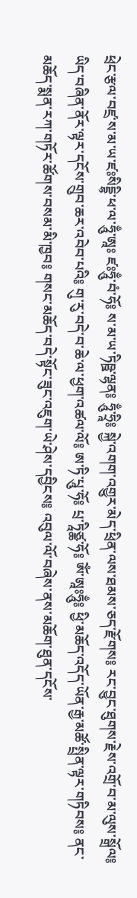ཕྲེང་རྩལ་བཛྲ་ས་མ་ཡ་ཛཿསིདྡྷི་ཕ་ལ་ཧཱུྃ་ཨཱཿ ཛཿཧཱུྃ་བཾ་ཧོ༔ ས་མ་ཡ་ཏིཥྛ་ལྷན༔ ཧཱུྃ་ཧྲཱི༔ སྐྱེ་འགག་འགྱུར་མེད་ཕྲིན་ལས་ཐམས་ཅད་རྫོགས༔ རང་བྱུང་ཐུགས་རྗེས་འགྲོ་བ་མ་ལུས་སྒྲོལ༔ ཡིད་བཞིན་ནོར་ལྟར་དངོས་གྲུབ་ཆར་འབེབ་པའི༔ གུ་རུ་བདེ་བ་ཆེ་ལ་ཕྱག་འཚལ་ལོ༔ ཨ་ཏི་པཱུ་ཧོ༔ པྲ་ཏཱིཙྪ་ཧོ༔ ཨོཾ་ཨཱཿཧཱུྃ༔ ཕྱི་མཆོད་འདོད་ཡོན་རྒྱ་མཚོ་སྤྲིན་ལྟར་གཏིབས༔ ནང་མཆོད་སྨན་རཀ་གཏོར་ཚོགས་བསམ་མི་ཁྱབ༔ གསང་མཆོད་བདེ་སྟོང་ཟུང་འཇུག་ཡེ་ཤེས་དབྱིངས༔ འབུལ་ལོ་བཞེས་ནས་མཆོག་ཐུན་དངོས་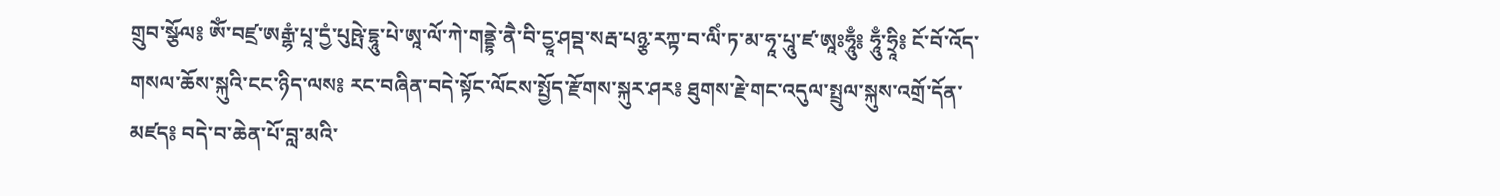གྲུབ་སྩོལ༔ ཨོཾ་བཛྲ་ཨརྒྷཾ་པཱ་དྱཾ་པུཥྤེ་དྷཱུ་པེ་ཨཱ་ལོ་ཀེ་གནྡྷེ་ནཻ་བི་དྱཱ་ཤབྡ་སརྦ་པཉྩ་རཀྟ་བ་ལིཾ་ཏ་མ་ཧཱ་པཱུ་ཛ་ཨཱཿཧཱུྃ༔ ཧཱུྃ་ཧྲཱི༔ ངོ་བོ་འོད་གསལ་ཆོས་སྐུའི་ངང་ཉིད་ལས༔ རང་བཞིན་བདེ་སྟོང་ལོངས་སྤྱོད་རྫོགས་སྐུར་ཤར༔ ཐུགས་རྗེ་གང་འདུལ་སྤྲུལ་སྐུས་འགྲོ་དོན་མཛད༔ བདེ་བ་ཆེན་པོ་བླ་མའི་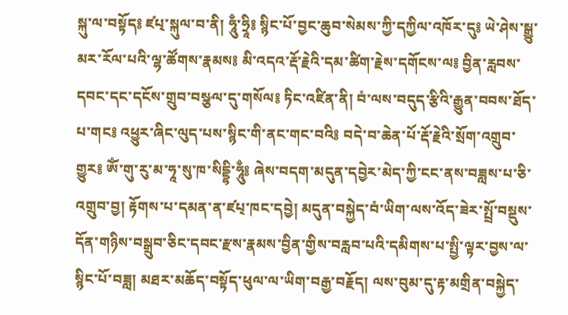སྐུ་ལ་བསྟོད༔ ཛཔ྄་སྐུལ་བ་ནི། ཧཱུྃ་ཧྲཱི༔ སྙིང་པོ་བྱང་ཆུབ་སེམས་ཀྱི་དཀྱིལ་འཁོར་དུ༔ ཡེ་ཤེས་སྒྱུ་མར་རོལ་པའི་ལྷ་ཚོགས་རྣམས༔ མི་འདའ་རྡོ་རྗེའི་དམ་ཚིག་རྗེས་དགོངས་ལ༔ བྱིན་རླབས་དབང་དང་དངོས་གྲུབ་བསྩལ་དུ་གསོལ༔ ཏིང་འཛིན་ནི། བཾ་ལས་བདུད་རྩིའི་རྒྱུན་བབས་ཐོད་པ་གང༔ འཕྱུར་ཞིང་ལུད་པས་སྙིང་གི་ནང་གང་བའི༔ བདེ་བ་ཆེན་པོ་རྡོ་རྗེའི་སྲོག་འགྲུབ་གྱུར༔ ཨོཾ་གུ་རུ་མ་ཧཱ་སུ་ཁ་སིདྡྷི་ཧཱུྃ༔ ཞེས་བདག་མདུན་དབྱེར་མེད་ཀྱི་ངང་ནས་བཟླས་པ་ཅི་འགྲུབ་བྱ། རྟོགས་པ་དམན་ན་ཛཔ྄་ཁང་དབྱེ། མདུན་བསྐྱེད་བཾ་ཡིག་ལས་འོད་ཟེར་སྤྲོ་བསྡུས་དོན་གཉིས་བསྒྲུབ་ཅིང་དབང་རྫས་རྣམས་བྱིན་གྱིས་བརླབ་པའི་དམིགས་པ་སྤྱི་ལྟར་བྱས་ལ་སྙིང་པོ་བཟླ། མཐར་མཆོད་བསྟོད་ཕུལ་ལ་ཡིག་བརྒྱ་བརྗོད། ལས་བུམ་དུ་རྟ་མགྲིན་བསྐྱེད་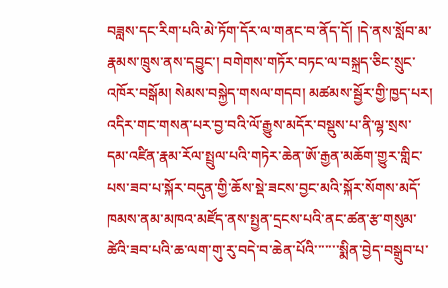བཟླས་དང་རིག་པའི་མེ་ཏོག་དོར་ལ་གནང་བ་ནོད་དོ། །དེ་ནས་སློབ་མ་རྣམས་ཁྲུས་ནས་དབྱུང་། བགེགས་གཏོར་བཏང་ལ་བསྐྲད་ཅིང་སྲུང་འཁོར་བསྒོམ། སེམས་བསྐྱེད་གསལ་གདབ། མཚམས་སྦྱོར་གྱི་ཁྱད་པར། འདིར་གང་གསན་པར་བྱ་བའི་ལོ་རྒྱུས་མདོར་བསྡུས་པ་ནི་ལྷ་སྲས་དམ་འཛིན་རྣམ་རོལ་སྤྲུལ་པའི་གཏེར་ཆེན་ཨོ་རྒྱན་མཆོག་གྱུར་གླིང་པས་ཟབ་པ་སྐོར་བདུན་གྱི་ཆོས་སྡེ་ཟངས་བྱང་མའི་སྐོར་སོགས་མདོ་ཁམས་ནམ་མཁའ་མཛོད་ནས་སྤྱན་དྲངས་པའི་ནང་ཚན་རྩ་གསུམ་ཚེའི་ཟབ་པའི་ཆ་ལག་གུ་རུ་བདེ་བ་ཆེན་པོའི་་་་་་་སྨིན་བྱེད་བསྒྲུབ་པ་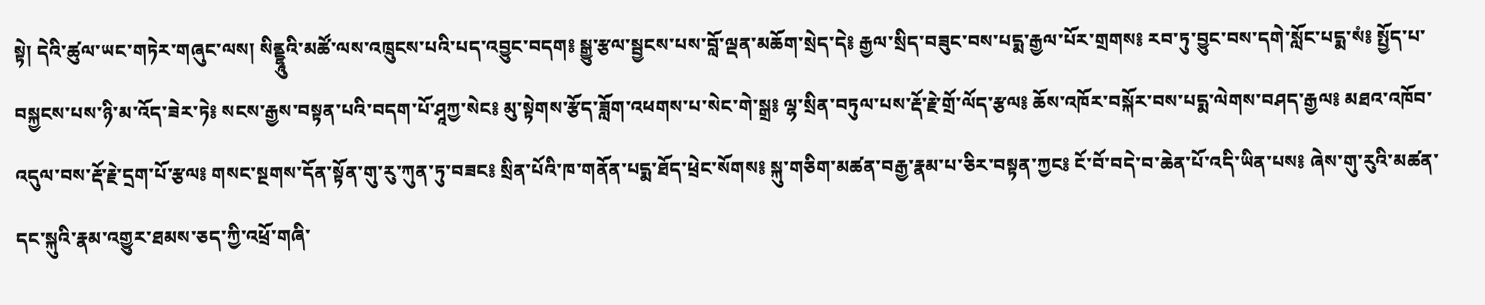སྟེ། དེའི་ཚུལ་ཡང་གཏེར་གཞུང་ལས། སིནྡྷཱུའི་མཚོ་ལས་འཁྲུངས་པའི་པད་འབྱུང་བདག༔ སྒྱུ་རྩལ་སྦྱངས་པས་བློ་ལྡན་མཆོག་སྲེད་དེ༔ རྒྱལ་སྲིད་བཟུང་བས་པདྨ་རྒྱལ་པོར་གྲགས༔ རབ་ཏུ་བྱུང་བས་དགེ་སློང་པདྨ་སཾ༔ སྤྱོད་པ་བསྐྱངས་པས་ཉི་མ་འོད་ཟེར་ཏེ༔ སངས་རྒྱས་བསྟན་པའི་བདག་པོ་ཤཱཀྱ་སེང༔ མུ་སྟེགས་རྩོད་ཟློག་འཕགས་པ་སེང་གེ་སྒྲ༔ ལྷ་སྲིན་བཏུལ་པས་རྡོ་རྗེ་གྲོ་ལོད་རྩལ༔ ཆོས་འཁོར་བསྐོར་བས་པདྨ་ལེགས་བཤད་རྒྱལ༔ མཐའ་འཁོབ་འདུལ་བས་རྡོ་རྗེ་དྲག་པོ་རྩལ༔ གསང་སྔགས་དོན་སྟོན་གུ་རུ་ཀུན་ཏུ་བཟང༔ སྲིན་པོའི་ཁ་གནོན་པདྨ་ཐོད་ཕྲེང་སོགས༔ སྐུ་གཅིག་མཚན་བརྒྱ་རྣམ་པ་ཅིར་བསྟན་ཀྱང༔ ངོ་བོ་བདེ་བ་ཆེན་པོ་འདི་ཡིན་པས༔ ཞེས་གུ་རུའི་མཚན་དང་སྐུའི་རྣམ་འགྱུར་ཐམས་ཅད་ཀྱི་འཕྲོ་གཞི་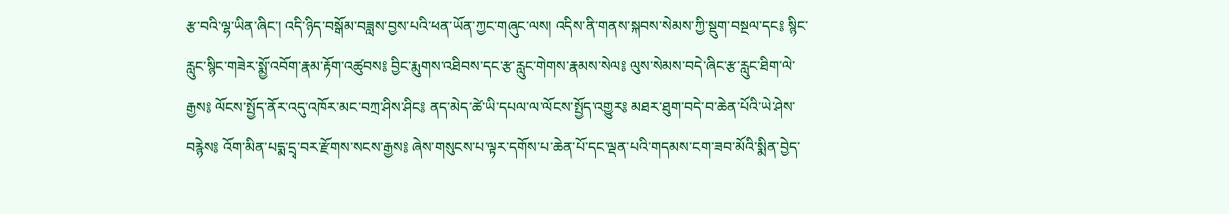རྩ་བའི་ལྷ་ཡིན་ཞིང་། འདི་ཉིད་བསྒོམ་བཟླས་བྱས་པའི་ཕན་ཡོན་ཀྱང་གཞུང་ལས། འདིས་ནི་གནས་སྐབས་སེམས་ཀྱི་སྡུག་བསྔལ་དང༔ སྙིང་རླུང་སྙིང་གཟེར་སྨྱོ་འབོག་རྣམ་རྟོག་འཚུབས༔ བྱིང་རྨུགས་འཐིབས་དང་རྩ་རླུང་གེགས་རྣམས་སེལ༔ ལུས་སེམས་བདེ་ཞིང་རྩ་རླུང་ཐིག་ལེ་རྒྱས༔ ལོངས་སྤྱོད་ནོར་འདུ་འཁོར་མང་བཀྲ་ཤིས་ཤིང༔ ནད་མེད་ཚེ་ཡི་དཔལ་ལ་ལོངས་སྤྱོད་འགྱུར༔ མཐར་ཐུག་བདེ་བ་ཆེན་པོའི་ཡེ་ཤེས་བརྙེས༔ འོག་མིན་པདྨ་དྲྭ་བར་རྫོགས་སངས་རྒྱས༔ ཞེས་གསུངས་པ་ལྟར་དགོས་པ་ཆེན་པོ་དང་ལྡན་པའི་གདམས་ངག་ཟབ་མོའི་སྨིན་བྱེད་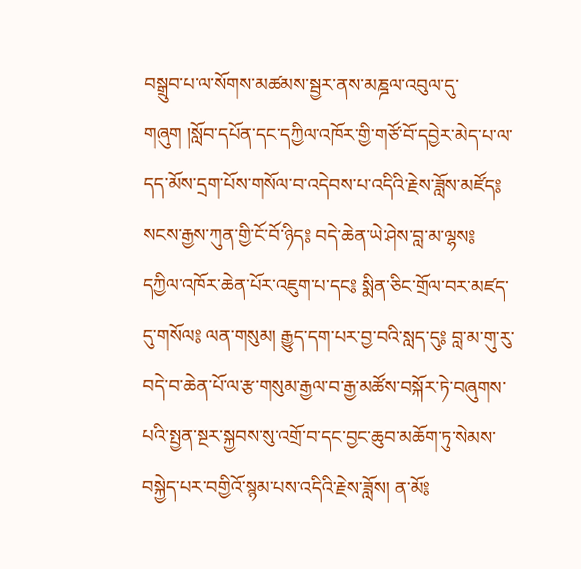བསྒྲུབ་པ་ལ་སོགས་མཚམས་སྦྱར་ནས་མཎྜལ་འབུལ་དུ་གཞུག །སློབ་དཔོན་དང་དཀྱིལ་འཁོར་གྱི་གཙོ་བོ་དབྱེར་མེད་པ་ལ་དད་མོས་དྲག་པོས་གསོལ་བ་འདེབས་པ་འདིའི་རྗེས་ཟློས་མཛོད༔ སངས་རྒྱས་ཀུན་གྱི་ངོ་བོ་ཉིད༔ བདེ་ཆེན་ཡེ་ཤེས་བླ་མ་ལྷས༔ དཀྱིལ་འཁོར་ཆེན་པོར་འཇུག་པ་དང༔ སྨིན་ཅིང་གྲོལ་བར་མཛད་དུ་གསོལ༔ ལན་གསུམ། རྒྱུད་དག་པར་བྱ་བའི་སླད་དུ༔ བླ་མ་གུ་རུ་བདེ་བ་ཆེན་པོ་ལ་རྩ་གསུམ་རྒྱལ་བ་རྒྱ་མཚོས་བསྐོར་ཏེ་བཞུགས་པའི་སྤྱན་སྔར་སྐྱབས་སུ་འགྲོ་བ་དང་བྱང་ཆུབ་མཆོག་ཏུ་སེམས་བསྐྱེད་པར་བགྱིའོ་སྙམ་པས་འདིའི་རྗེས་ཟློས། ན་མོ༔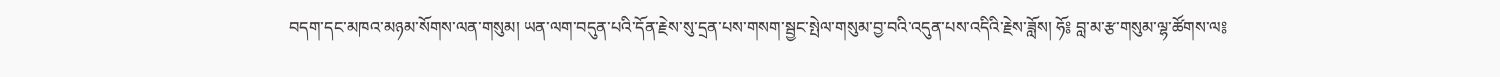བདག་དང་མཁའ་མཉམ་སོགས་ལན་གསུམ། ཡན་ལག་བདུན་པའི་དོན་རྗེས་སུ་དྲན་པས་གསག་སྦྱང་སྤེལ་གསུམ་བྱ་བའི་འདུན་པས་འདིའི་རྗེས་ཟློས། ཧོ༔ བླ་མ་རྩ་གསུམ་ལྷ་ཚོགས་ལ༔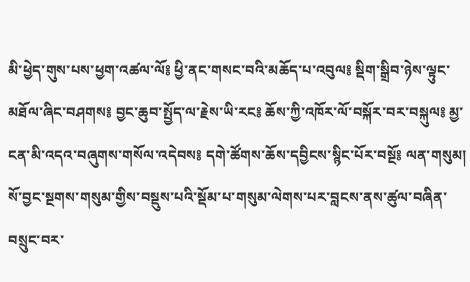མི་ཕྱེད་གུས་པས་ཕྱག་འཚལ་ལོ༔ ཕྱི་ནང་གསང་བའི་མཆོད་པ་འབུལ༔ སྡིག་སྒྲིབ་ཉེས་ལྟུང་མཐོལ་ཞིང་བཤགས༔ བྱང་ཆུབ་སྤྱོད་ལ་རྗེས་ཡི་རང༔ ཆོས་ཀྱི་འཁོར་ལོ་བསྐོར་བར་བསྐུལ༔ མྱ་ངན་མི་འདའ་བཞུགས་གསོལ་འདེབས༔ དགེ་ཚོགས་ཆོས་དབྱིངས་སྙིང་པོར་བསྔོ༔ ལན་གསུམ། སོ་བྱང་སྔགས་གསུམ་གྱིས་བསྡུས་པའི་སྡོམ་པ་གསུམ་ལེགས་པར་བླངས་ནས་ཚུལ་བཞིན་བསྲུང་བར་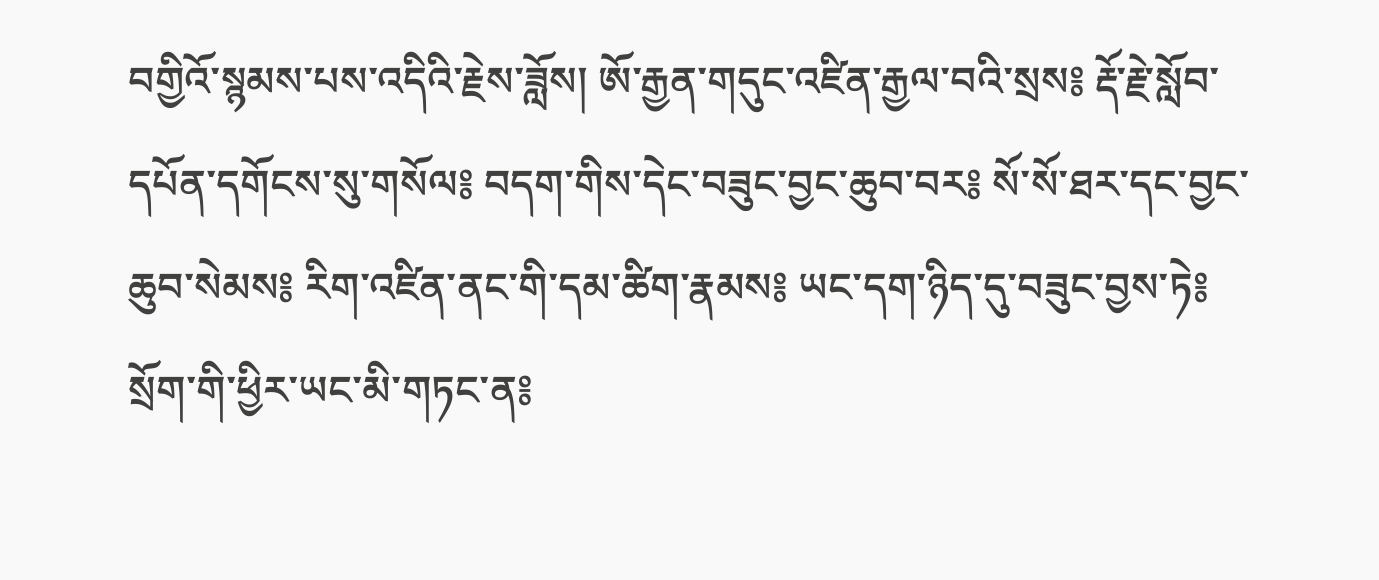བགྱིའོ་སྙམས་པས་འདིའི་རྗེས་ཟློས། ཨོ་རྒྱན་གདུང་འཛིན་རྒྱལ་བའི་སྲས༔ རྡོ་རྗེ་སློབ་དཔོན་དགོངས་སུ་གསོལ༔ བདག་གིས་དེང་བཟུང་བྱང་ཆུབ་བར༔ སོ་སོ་ཐར་དང་བྱང་ཆུབ་སེམས༔ རིག་འཛིན་ནང་གི་དམ་ཚིག་རྣམས༔ ཡང་དག་ཉིད་དུ་བཟུང་བྱས་ཏེ༔ སྲོག་གི་ཕྱིར་ཡང་མི་གཏང་ན༔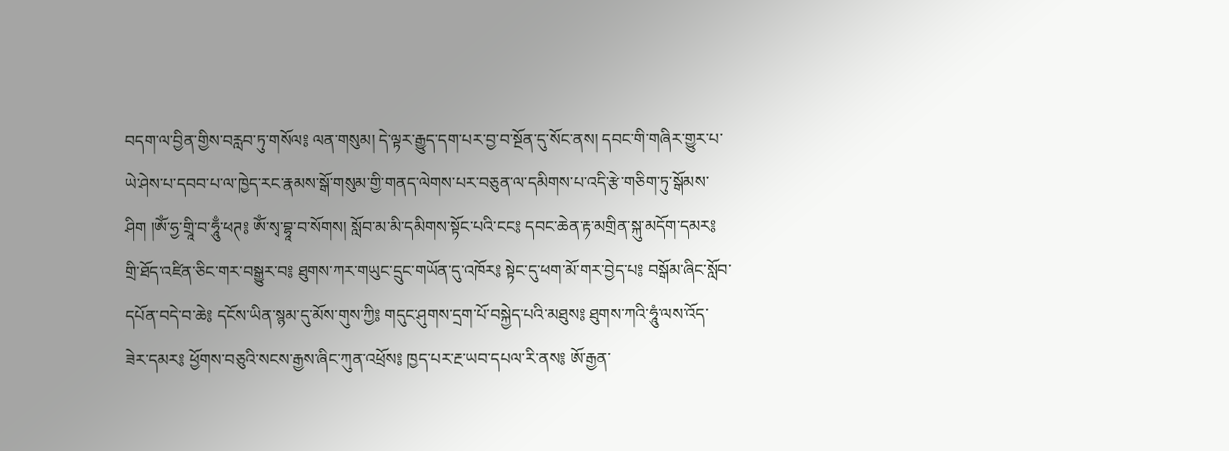བདག་ལ་བྱིན་གྱིས་བརླབ་ཏུ་གསོལ༔ ལན་གསུམ། དེ་ལྟར་རྒྱུད་དག་པར་བྱ་བ་སྔོན་དུ་སོང་ནས། དབང་གི་གཞིར་གྱུར་པ་ཡེ་ཤེས་པ་དབབ་པ་ལ་ཁྱེད་རང་རྣམས་སྒོ་གསུམ་གྱི་གནད་ལེགས་པར་བཅུན་ལ་དམིགས་པ་འདི་རྩེ་གཅིག་ཏུ་སྒོམས་ཤིག །ཨོཾ་ཧྱ་གྲཱི་བ་ཧཱུྃ་ཕཊ༔ ཨོཾ་སྭ་བྷཱ་བ་སོགས། སློབ་མ་མི་དམིགས་སྟོང་པའི་ངང༔ དབང་ཆེན་རྟ་མགྲིན་སྐུ་མདོག་དམར༔ གྲི་ཐོད་འཛིན་ཅིང་གར་བསྒྱུར་བ༔ ཐུགས་ཀར་གཡུང་དྲུང་གཡོན་དུ་འཁོར༔ སྟེང་དུ་ཕག་མོ་གར་བྱེད་པ༔ བསྒོམ་ཞིང་སློབ་དཔོན་བདེ་བ་ཆེ༔ དངོས་ཡིན་སྙམ་དུ་མོས་གུས་ཀྱི༔ གདུང་ཤུགས་དྲག་པོ་བསྐྱེད་པའི་མཐུས༔ ཐུགས་ཀའི་ཧཱུཾ་ལས་འོད་ཟེར་དམར༔ ཕྱོགས་བཅུའི་སངས་རྒྱས་ཞིང་ཀུན་འཕྲོས༔ ཁྱད་པར་རྔ་ཡབ་དཔལ་རི་ནས༔ ཨོ་རྒྱན་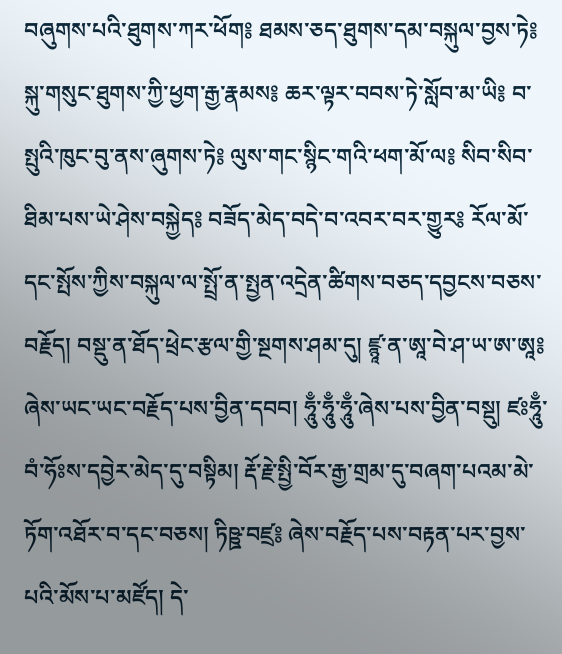བཞུགས་པའི་ཐུགས་ཀར་ཕོག༔ ཐམས་ཅད་ཐུགས་དམ་བསྐུལ་བྱས་ཏེ༔ སྐུ་གསུང་ཐུགས་ཀྱི་ཕྱག་རྒྱ་རྣམས༔ ཆར་ལྟར་བབས་ཏེ་སློབ་མ་ཡི༔ བ་སྤུའི་ཁུང་བུ་ནས་ཞུགས་ཏེ༔ ལུས་གང་སྙིང་གའི་ཕག་མོ་ལ༔ སིབ་སིབ་ཐིམ་པས་ཡེ་ཤེས་བསྐྱེད༔ བཟོད་མེད་བདེ་བ་འབར་བར་གྱུར༔ རོལ་མོ་དང་སྤོས་ཀྱིས་བསྐུལ་ལ་སྤྲོ་ན་སྤྱན་འདྲེན་ཚིགས་བཅད་དབྱངས་བཅས་བརྗོད། བསྡུ་ན་ཐོད་ཕྲེང་རྩལ་གྱི་སྔགས་ཤམ་དུ། ཛྙཱ་ན་ཨཱ་བེ་ཤ་ཡ་ཨ་ཨཱ༔ ཞེས་ཡང་ཡང་བརྗོད་པས་བྱིན་དབབ། ཧཱུྃ་ཧཱུྃ་ཧཱུྃ་ཞེས་པས་བྱིན་བསྡུ། ཛཿཧཱུྃ་བཾ་ཧོཿས་དབྱེར་མེད་དུ་བསྟིམ། རྡོ་རྗེ་སྤྱི་བོར་རྒྱ་གྲམ་དུ་བཞག་པའམ་མེ་ཏོག་འཐོར་བ་དང་བཅས། ཏིཥྛ་བཛྲ༔ ཞེས་བརྗོད་པས་བརྟན་པར་བྱས་པའི་མོས་པ་མཛོད། དེ་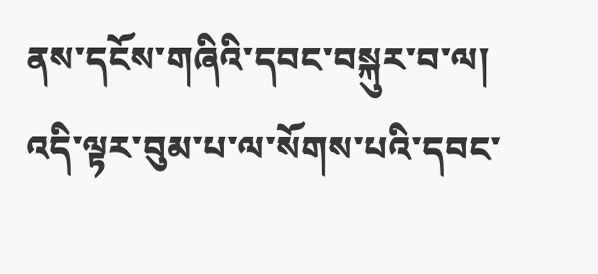ནས་དངོས་གཞིའི་དབང་བསྐུར་བ་ལ། འདི་ལྟར་བུམ་པ་ལ་སོགས་པའི་དབང་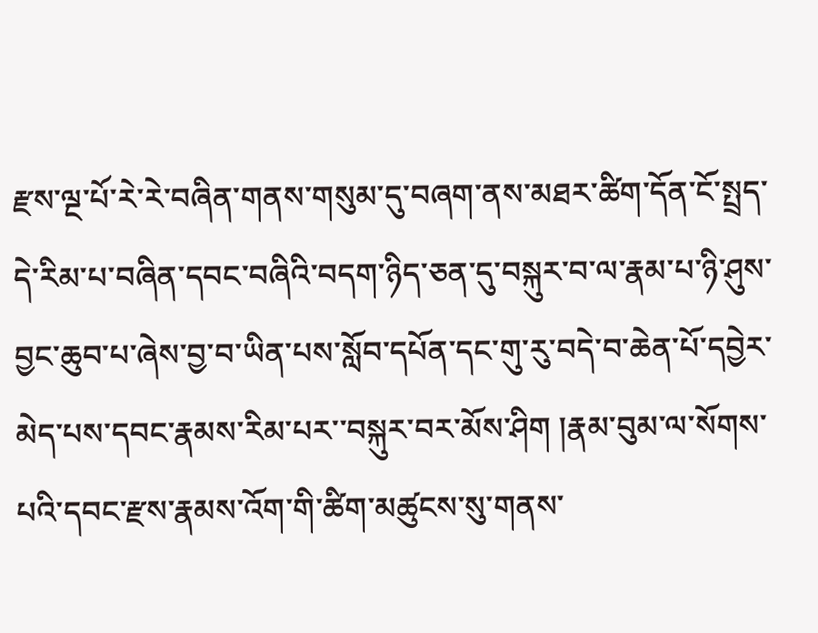རྫས་ལྔ་པོ་རེ་རེ་བཞིན་གནས་གསུམ་དུ་བཞག་ནས་མཐར་ཚིག་དོན་ངོ་སྤྲད་དེ་རིམ་པ་བཞིན་དབང་བཞིའི་བདག་ཉིད་ཅན་དུ་བསྐུར་བ་ལ་རྣམ་པ་ཉི་ཤུས་བྱང་ཆུབ་པ་ཞེས་བྱ་བ་ཡིན་པས་སློབ་དཔོན་དང་གུ་རུ་བདེ་བ་ཆེན་པོ་དབྱེར་མེད་པས་དབང་རྣམས་རིམ་པར་་བསྐུར་བར་མོས་ཤིག །རྣམ་བུམ་ལ་སོགས་པའི་དབང་རྫས་རྣམས་འོག་གི་ཚིག་མཚུངས་སུ་གནས་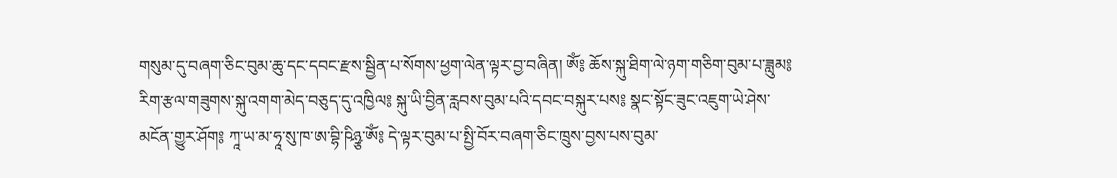གསུམ་དུ་བཞག་ཅིང་བུམ་ཆུ་དང་དབང་རྫས་སྦྱིན་པ་སོགས་ཕྱག་ལེན་ལྟར་བྱ་བཞིན། ཨོཾ༔ ཆོས་སྐུ་ཐིག་ལེ་ཉག་གཅིག་བུམ་པ་ཟླུམ༔ རིག་རྩལ་གཟུགས་སྐུ་འགག་མེད་བཅུད་དུ་འཁྱིལ༔ སྐུ་ཡི་བྱིན་རླབས་བུམ་པའི་དབང་བསྐུར་པས༔ སྣང་སྟོང་ཟུང་འཇུག་ཡེ་ཤེས་མངོན་གྱུར་ཤོག༔ ཀཱ་ཡ་མ་ཧཱ་སུ་ཁ་ཨ་བྷི་ཥིཉྩ་ཨོཾ༔ དེ་ལྟར་བུམ་པ་སྤྱི་བོར་བཞག་ཅིང་ཁྲུས་བྱས་པས་བུམ་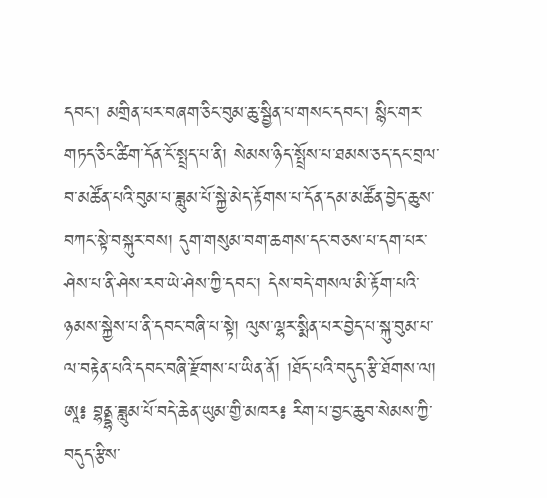དབང་། མགྲིན་པར་བཞག་ཅིང་བུམ་ཆུ་སྦྱིན་པ་གསང་དབང་། སྙིང་གར་གཏད་ཅིང་ཚིག་དོན་ངོ་སྤྲད་པ་ནི། སེམས་ཉིད་སྤྲོས་པ་ཐམས་ཅད་དང་བྲལ་བ་མཚོན་པའི་བུམ་པ་ཟླུམ་པོ་སྐྱེ་མེད་རྟོགས་པ་དོན་དམ་མཚོན་བྱེད་ཆུས་བཀང་སྟེ་བསྐུར་བས། དུག་གསུམ་བག་ཆགས་དང་བཅས་པ་དག་པར་ཤེས་པ་ནི་ཤེས་རབ་ཡེ་ཤེས་ཀྱི་དབང་། དེས་བདེ་གསལ་མི་རྟོག་པའི་ཉམས་སྐྱེས་པ་ནི་དབང་བཞི་པ་སྟེ། ལུས་ལྷར་སྨིན་པར་བྱེད་པ་སྐུ་བུམ་པ་ལ་བརྟེན་པའི་དབང་བཞི་རྫོགས་པ་ཡིན་ནོ། །ཐོད་པའི་བདུད་རྩི་ཐོགས་ལ། ཨཱ༔ བྷནྡྷ་ཟླུམ་པོ་བདེ་ཆེན་ཡུམ་གྱི་མཁར༔ རིག་པ་བྱང་ཆུབ་སེམས་ཀྱི་བདུད་རྩིས་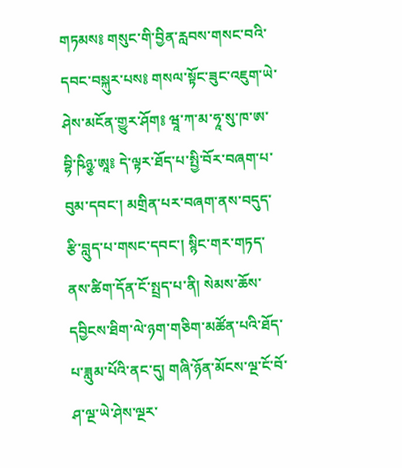གཏམས༔ གསུང་གི་བྱིན་རླབས་གསང་བའི་དབང་བསྐུར་པས༔ གསལ་སྟོང་ཟུང་འཇུག་ཡེ་ཤེས་མངོན་གྱུར་ཤོག༔ ཝཱ་ཀ་མ་ཧཱ་སུ་ཁ་ཨ་བྷི་ཥིཉྩ་ཨཱ༔ དེ་ལྟར་ཐོད་པ་སྤྱི་བོར་བཞག་པ་བུམ་དབང་། མགྲིན་པར་བཞག་ནས་བདུད་རྩི་བླུད་པ་གསང་དབང་། སྙིང་གར་གཏད་ནས་ཚིག་དོན་ངོ་སྤྲད་པ་ནི། སེམས་ཆོས་དབྱིངས་ཐིག་ལེ་ཉག་གཅིག་མཚོན་པའི་ཐོད་པ་ཟླུམ་པོའི་ནང་དུ། གཞི་ཉོན་མོངས་ལྔ་ངོ་བོ་ཤ་ལྔ་ཡེ་ཤེས་ལྔར་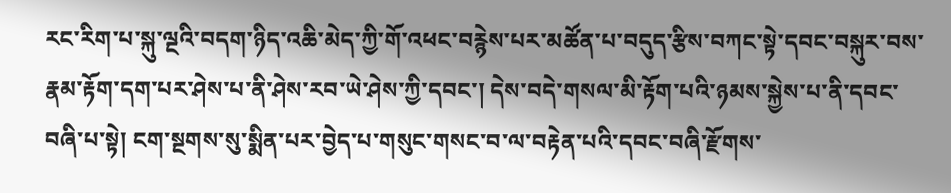རང་རིག་པ་སྐུ་ལྔའི་བདག་ཉིད་འཆི་མེད་ཀྱི་གོ་འཕང་བརྙེས་པར་མཚོན་པ་བདུད་རྩིས་བཀང་སྟེ་དབང་བསྐུར་བས་རྣམ་རྟོག་དག་པར་ཤེས་པ་ནི་ཤེས་རབ་ཡེ་ཤེས་ཀྱི་དབང་། དེས་བདེ་གསལ་མི་རྟོག་པའི་ཉམས་སྐྱེས་པ་ནི་དབང་བཞི་པ་སྟེ། ངག་སྔགས་སུ་སྨིན་པར་བྱེད་པ་གསུང་གསང་བ་ལ་བརྟེན་པའི་དབང་བཞི་རྫོགས་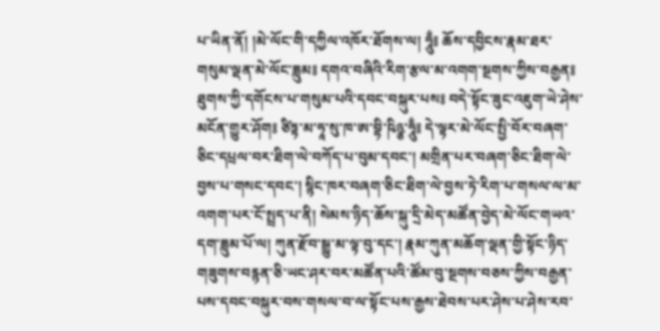པ་ཡིན་ནོ། །མེ་ལོང་གི་དཀྱིལ་འཁོར་ཐོགས་ལ། ཧཱུྃ༔ ཆོས་དབྱིངས་རྣམ་ཐར་གསུམ་ལྡན་མེ་ལོང་ཟླུམ༔ དགའ་བཞིའི་རིག་རྩལ་མ་འགག་སྔགས་ཀྱིས་བརྒྱན༔ ཐུགས་ཀྱི་དགོངས་པ་གསུམ་པའི་དབང་བསྐུར་པས༔ བདེ་སྟོང་ཟུང་འཇུག་ཡེ་ཤེས་མངོན་གྱུར་ཤོག༔ ཙིཏྟ་མ་ཧཱ་སུ་ཁ་ཨ་བྷི་ཥིཉྩ་ཧཱུྃ༔ དེ་ལྟར་མེ་ལོང་སྤྱི་བོར་བཞག་ཅིང་དཔྲལ་བར་ཐིག་ལེ་བཀོད་པ་བུམ་དབང་། མགྲིན་པར་བཞག་ཅིང་ཐིག་ལེ་བྱས་པ་གསང་དབང་། སྙིང་ཁར་བཞག་ཅིང་ཐིག་ལེ་བྱས་ཏེ་རིག་པ་གསལ་ལ་མ་འགག་པར་ངོ་སྤྲད་པ་ནི། སེམས་ཉིད་ཆོས་སྐུ་དྲི་མེད་མཚོན་བྱེད་མེ་ལོང་གཡའ་དག་ཟླུམ་པོ་ལ། ཀུན་རྫོབ་སྒྱུ་མ་ལྟ་བུ་དང་། རྣམ་ཀུན་མཆོག་ལྡན་གྱི་སྟོང་ཉིད་གཟུགས་བརྙན་ཅི་ཡང་ཤར་བར་མཚོན་པའི་ཚོམ་བུ་སྔགས་བཅས་ཀྱིས་བརྒྱན་པས་དབང་བསྐུར་བས་གསལ་བ་ལ་སྟོང་པས་རྒྱས་ཐེབས་པར་ཤེས་པ་ཤེས་རབ་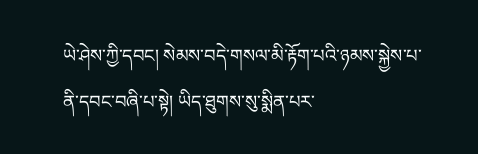ཡེ་ཤེས་ཀྱི་དབང། སེམས་བདེ་གསལ་མི་རྟོག་པའི་ཉམས་སྐྱེས་པ་ནི་དབང་བཞི་པ་སྟེ། ཡིད་ཐུགས་སུ་སྨིན་པར་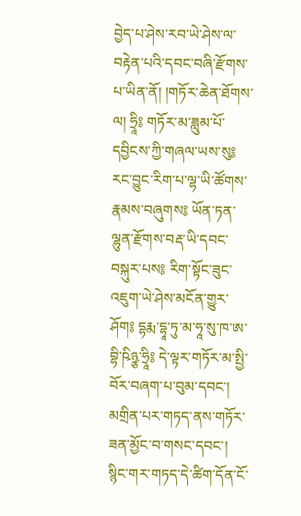བྱེད་པ་ཤེས་རབ་ཡེ་ཤེས་ལ་བརྟེན་པའི་དབང་བཞི་རྫོགས་པ་ཡིན་ནོ། །གཏོར་ཆེན་ཐོགས་ལ། ཧྲཱི༔ གཏོར་མ་ཟླུམ་པོ་དབྱིངས་ཀྱི་གཞལ་ཡས་སུ༔ རང་བྱུང་རིག་པ་ལྷ་ཡི་ཚོགས་རྣམས་བཞུགས༔ ཡོན་ཏན་ལྷུན་རྫོགས་བརྡ་ཡི་དབང་བསྐུར་པས༔ རིག་སྟོང་ཟུང་འཇུག་ཡེ་ཤེས་མངོན་གྱུར་ཤོག༔ དྷརྨ་དྷཱ་ཏུ་མ་ཧཱ་སུ་ཁ་ཨ་བྷི་ཥིཉྩ་ཧྲཱི༔ དེ་ལྟར་གཏོར་མ་སྤྱི་བོར་བཞག་པ་བུམ་དབང་། མགྲིན་པར་གཏད་ནས་གཏོར་ཟན་མྱོང་བ་གསང་དབང་། སྙིང་གར་གཏད་དེ་ཚིག་དོན་ངོ་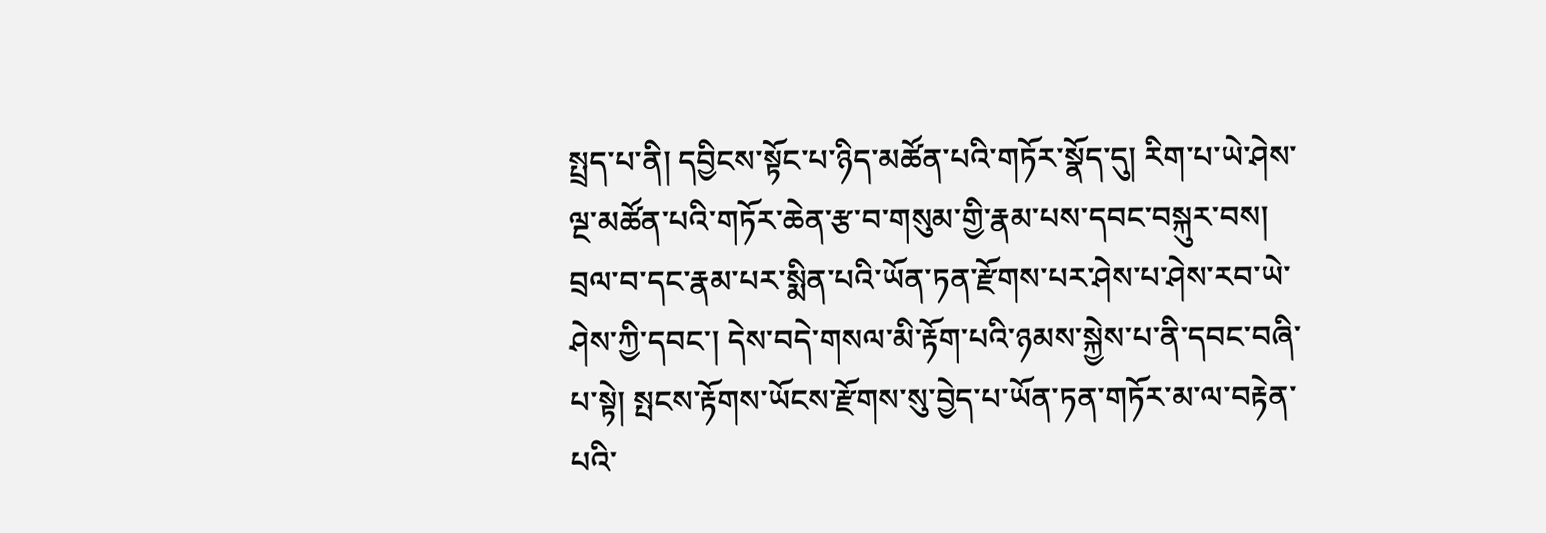སྤྲད་པ་ནི། དབྱིངས་སྟོང་པ་ཉིད་མཚོན་པའི་གཏོར་སྣོད་དུ། རིག་པ་ཡེ་ཤེས་ལྔ་མཚོན་པའི་གཏོར་ཆེན་རྩ་བ་གསུམ་གྱི་རྣམ་པས་དབང་བསྐུར་བས། བྲལ་བ་དང་རྣམ་པར་སྨིན་པའི་ཡོན་ཏན་རྫོགས་པར་ཤེས་པ་ཤེས་རབ་ཡེ་ཤེས་ཀྱི་དབང་། དེས་བདེ་གསལ་མི་རྟོག་པའི་ཉམས་སྐྱེས་པ་ནི་དབང་བཞི་པ་སྟེ། སྤངས་རྟོགས་ཡོངས་རྫོགས་སུ་བྱེད་པ་ཡོན་ཏན་གཏོར་མ་ལ་བརྟེན་པའི་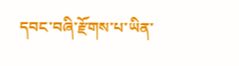དབང་བཞི་རྫོགས་པ་ཡིན་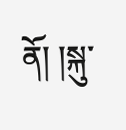ནོ། །སྐུ་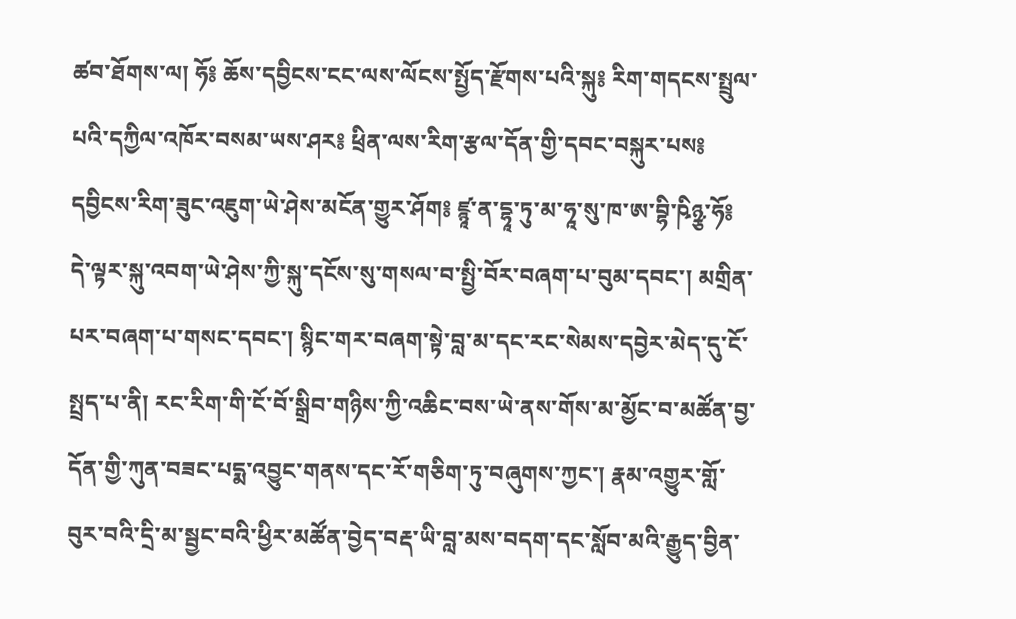ཚབ་ཐོགས་ལ། ཧོ༔ ཆོས་དབྱིངས་ངང་ལས་ལོངས་སྤྱོད་རྫོགས་པའི་སྐུ༔ རིག་གདངས་སྤྲུལ་པའི་དཀྱིལ་འཁོར་བསམ་ཡས་ཤར༔ ཕྲིན་ལས་རིག་རྩལ་དོན་གྱི་དབང་བསྐུར་པས༔ དབྱིངས་རིག་ཟུང་འཇུག་ཡེ་ཤེས་མངོན་གྱུར་ཤོག༔ ཛྙཱ་ན་དྷཱ་ཏུ་མ་ཧཱ་སུ་ཁ་ཨ་བྷི་ཥིཉྩ་ཧོ༔ དེ་ལྟར་སྐུ་འབག་ཡེ་ཤེས་ཀྱི་སྐུ་དངོས་སུ་གསལ་བ་སྤྱི་བོར་བཞག་པ་བུམ་དབང་། མགྲིན་པར་བཞག་པ་གསང་དབང་། སྙིང་གར་བཞག་སྟེ་བླ་མ་དང་རང་སེམས་དབྱེར་མེད་དུ་ངོ་སྤྲད་པ་ནི། རང་རིག་གི་ངོ་བོ་སྒྲིབ་གཉིས་ཀྱི་འཆིང་བས་ཡེ་ནས་གོས་མ་མྱོང་བ་མཚོན་བྱ་དོན་གྱི་ཀུན་བཟང་པདྨ་འབྱུང་གནས་དང་རོ་གཅིག་ཏུ་བཞུགས་ཀྱང་། རྣམ་འགྱུར་གློ་བུར་བའི་དྲི་མ་སྦྱང་བའི་ཕྱིར་མཚོན་བྱེད་བརྡ་ཡི་བླ་མས་བདག་དང་སློབ་མའི་རྒྱུད་བྱིན་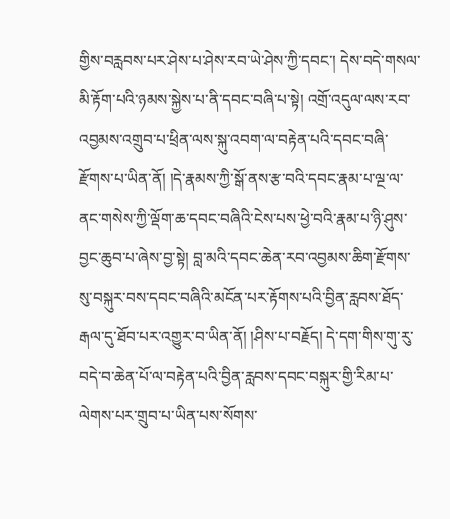གྱིས་བརླབས་པར་ཤེས་པ་ཤེས་རབ་ཡེ་ཤེས་ཀྱི་དབང་། དེས་བདེ་གསལ་མི་རྟོག་པའི་ཉམས་སྐྱེས་པ་ནི་དབང་བཞི་པ་སྟེ། འགྲོ་འདུལ་ལས་རབ་འབྱམས་འགྲུབ་པ་ཕྲིན་ལས་སྐུ་འབག་ལ་བརྟེན་པའི་དབང་བཞི་རྫོགས་པ་ཡིན་ནོ། །དེ་རྣམས་ཀྱི་སྒོ་ནས་རྩ་བའི་དབང་རྣམ་པ་ལྔ་ལ་ནང་གསེས་ཀྱི་ལྡོག་ཆ་དབང་བཞིའི་ངེས་པས་ཕྱེ་བའི་རྣམ་པ་ཉི་ཤུས་བྱང་ཆུབ་པ་ཞེས་བྱ་སྟེ། བླ་མའི་དབང་ཆེན་རབ་འབྱམས་ཆིག་རྫོགས་སུ་བསྐུར་བས་དབང་བཞིའི་མངོན་པར་རྟོགས་པའི་བྱིན་རླབས་ཐོད་རྒལ་དུ་ཐོབ་པར་འགྱུར་བ་ཡིན་ནོ། །ཤིས་པ་བརྗོད། དེ་དག་གིས་གུ་རུ་བདེ་བ་ཆེན་པོ་ལ་བརྟེན་པའི་བྱིན་རླབས་དབང་བསྐུར་གྱི་རིམ་པ་ལེགས་པར་གྲུབ་པ་ཡིན་པས་སོགས་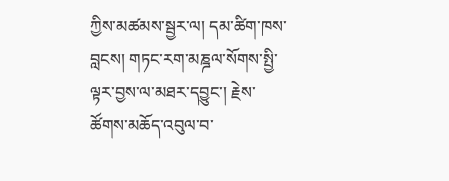ཀྱིས་མཚམས་སྦྱར་ལ། དམ་ཚིག་ཁས་བླངས། གཏང་རག་མཎྜལ་སོགས་སྤྱི་ལྟར་བྱས་ལ་མཐར་དབྱུང་། རྗེས་ཚོགས་མཆོད་འབུལ་བ་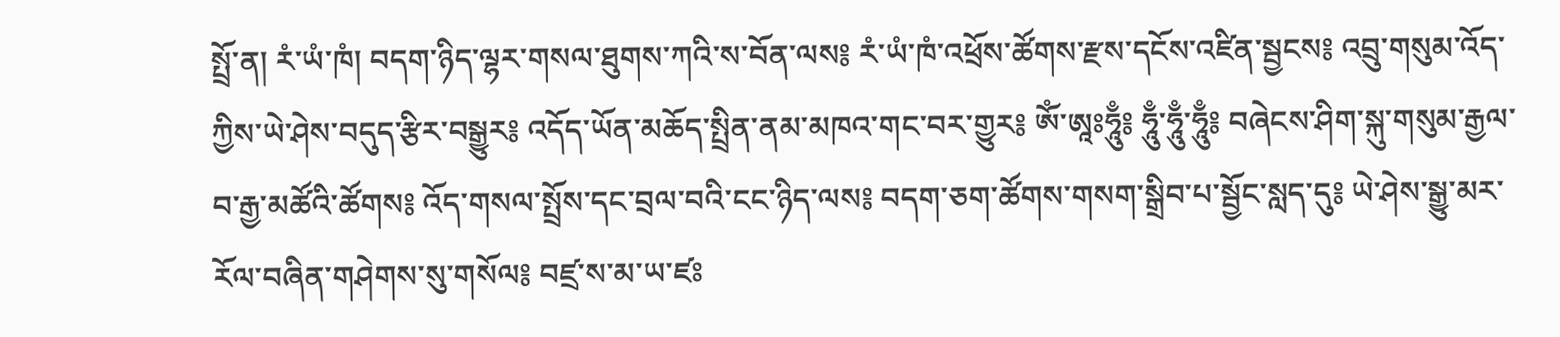སྤྲོ་ན། རཾ་ཡཾ་ཁཾ། བདག་ཉིད་ལྷར་གསལ་ཐུགས་ཀའི་ས་བོན་ལས༔ རཾ་ཡཾ་ཁཾ་འཕྲོས་ཚོགས་རྫས་དངོས་འཛིན་སྦྱངས༔ འབྲུ་གསུམ་འོད་ཀྱིས་ཡེ་ཤེས་བདུད་རྩིར་བསྒྱུར༔ འདོད་ཡོན་མཆོད་སྤྲིན་ནམ་མཁའ་གང་བར་གྱུར༔ ཨོཾ་ཨཱཿཧཱུྃ༔ ཧཱུྃ་ཧཱུྃ་ཧཱུྃ༔ བཞེངས་ཤིག་སྐུ་གསུམ་རྒྱལ་བ་རྒྱ་མཚོའི་ཚོགས༔ འོད་གསལ་སྤྲོས་དང་བྲལ་བའི་ངང་ཉིད་ལས༔ བདག་ཅག་ཚོགས་གསག་སྒྲིབ་པ་སྦྱོང་སླད་དུ༔ ཡེ་ཤེས་སྒྱུ་མར་རོལ་བཞིན་གཤེགས་སུ་གསོལ༔ བཛྲ་ས་མ་ཡ་ཛཿ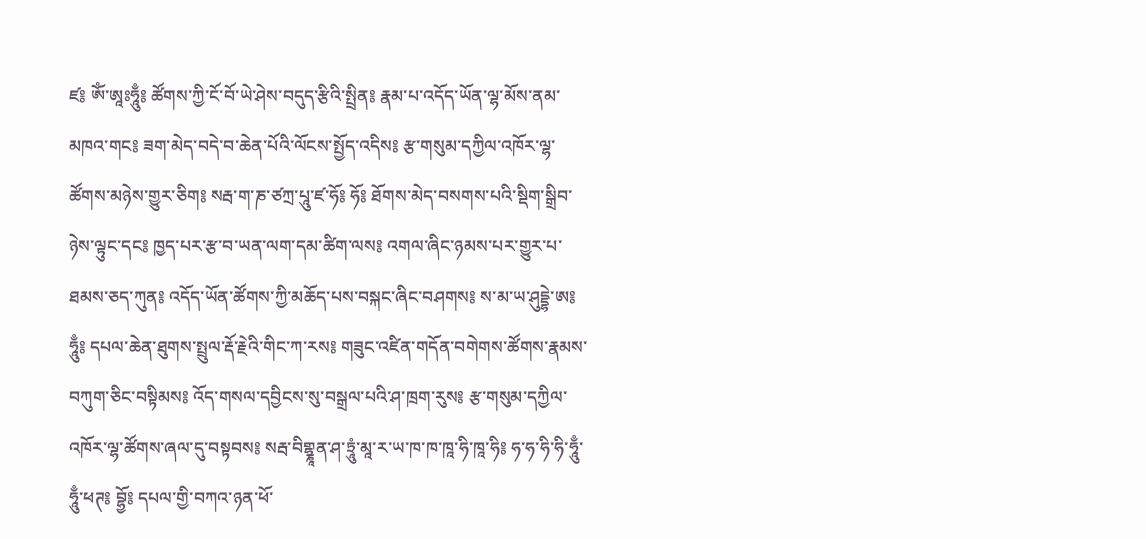ཛ༔ ཨོཾ་ཨཱཿཧཱུྃ༔ ཚོགས་ཀྱི་ངོ་བོ་ཡེ་ཤེས་བདུད་རྩིའི་སྤྲིན༔ རྣམ་པ་འདོད་ཡོན་ལྷ་མོས་ནམ་མཁའ་གང༔ ཟག་མེད་བདེ་བ་ཆེན་པོའི་ལོངས་སྤྱོད་འདིས༔ རྩ་གསུམ་དཀྱིལ་འཁོར་ལྷ་ཚོགས་མཉེས་གྱུར་ཅིག༔ སརྦ་ག་ཎ་ཙཀྲ་པཱུ་ཛ་ཧོ༔ ཧོ༔ ཐོགས་མེད་བསགས་པའི་སྡིག་སྒྲིབ་ཉེས་ལྟུང་དང༔ ཁྱད་པར་རྩ་བ་ཡན་ལག་དམ་ཚིག་ལས༔ འགལ་ཞིང་ཉམས་པར་གྱུར་པ་ཐམས་ཅད་ཀུན༔ འདོད་ཡོན་ཚོགས་ཀྱི་མཆོད་པས་བསྐང་ཞིང་བཤགས༔ ས་མ་ཡ་ཤུདྡྷེ་ཨ༔ ཧཱུྃ༔ དཔལ་ཆེན་ཐུགས་སྤྲུལ་རྡོ་རྗེའི་གིང་ཀ་རས༔ གཟུང་འཛིན་གདོན་བགེགས་ཚོགས་རྣམས་བཀུག་ཅིང་བསྟིམས༔ འོད་གསལ་དབྱིངས་སུ་བསྒྲལ་པའི་ཤ་ཁྲག་རུས༔ རྩ་གསུམ་དཀྱིལ་འཁོར་ལྷ་ཚོགས་ཞལ་དུ་བསྟབས༔ སརྦ་བིགྷྣཱན་ཤ་ཏྲཱུཾ་མཱ་ར་ཡ་ཁ་ཁ་ཁཱ་ཧི་ཁཱ་ཧི༔ ཧ་ཧ་ཧི་ཧི་ཧཱུྃ་ཧཱུྃ་ཕཊ༔ བྷྱོ༔ དཔལ་གྱི་བཀའ་ཉན་ཕོ་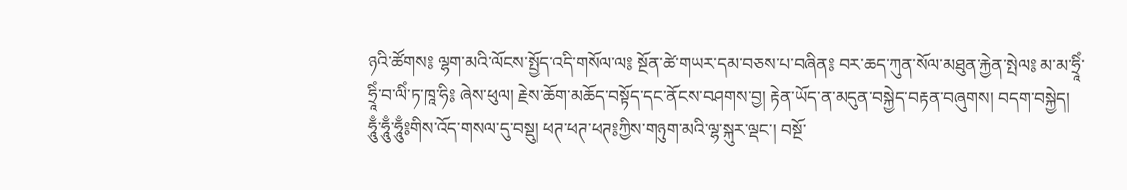ཉའི་ཚོགས༔ ལྷག་མའི་ལོངས་སྤྱོད་འདི་གསོལ་ལ༔ སྔོན་ཚེ་གཡར་དམ་བཅས་པ་བཞིན༔ བར་ཆད་ཀུན་སོལ་མཐུན་རྐྱེན་སྤེལ༔ མ་མ་ཧྲཱིཾ་ཧྲཱིཾ་བ་ལིཾ་ཏ་ཁཱ་ཧི༔ ཞེས་ཕུལ། རྗེས་ཆོག་མཆོད་བསྟོད་དང་ནོངས་བཤགས་བྱ། རྟེན་ཡོད་ན་མདུན་བསྐྱེད་བརྟན་བཞུགས། བདག་བསྐྱེད། ཧཱུྃ་ཧཱུྃ་ཧཱུྃ༔གིས་འོད་གསལ་དུ་བསྡུ། ཕཊ་ཕཊ་ཕཊ༔ཀྱིས་གཉུག་མའི་ལྷ་སྐུར་ལྡང་། བསྔོ་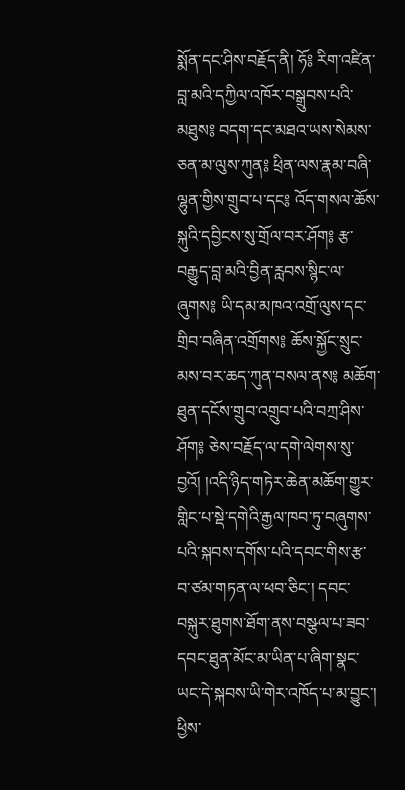སྨོན་དང་ཤིས་བརྗོད་ནི། ཧོ༔ རིག་འཛིན་བླ་མའི་དཀྱིལ་འཁོར་བསྒྲུབས་པའི་མཐུས༔ བདག་དང་མཐའ་ཡས་སེམས་ཅན་མ་ལུས་ཀུན༔ ཕྲིན་ལས་རྣམ་བཞི་ལྷུན་གྱིས་གྲུབ་པ་དང༔ འོད་གསལ་ཆོས་སྐུའི་དབྱིངས་སུ་གྲོལ་བར་ཤོག༔ རྩ་བརྒྱུད་བླ་མའི་བྱིན་རླབས་སྙིང་ལ་ཞུགས༔ ཡི་དམ་མཁའ་འགྲོ་ལུས་དང་གྲིབ་བཞིན་འགྲོགས༔ ཆོས་སྐྱོང་སྲུང་མས་བར་ཆད་ཀུན་བསལ་ནས༔ མཆོག་ཐུན་དངོས་གྲུབ་འགྲུབ་པའི་བཀྲ་ཤིས་ཤོག༔ ཅེས་བརྗོད་ལ་དགེ་ལེགས་སུ་བྱའོ། །འདི་ཉིད་གཏེར་ཆེན་མཆོག་གྱུར་གླིང་པ་སྡེ་དགེའི་རྒྱལ་ཁབ་ཏུ་བཞུགས་པའི་སྐབས་དགོས་པའི་དབང་གིས་རྩ་བ་ཙམ་གཏན་ལ་ཕབ་ཅིང་། དབང་བསྐུར་ཐུགས་ཐོག་ནས་བསྩལ་པ་ཟབ་དབང་ཐུན་མོང་མ་ཡིན་པ་ཞིག་སྣང་ཡང་དེ་སྐབས་ཡི་གེར་འཁོད་པ་མ་བྱུང་། ཕྱིས་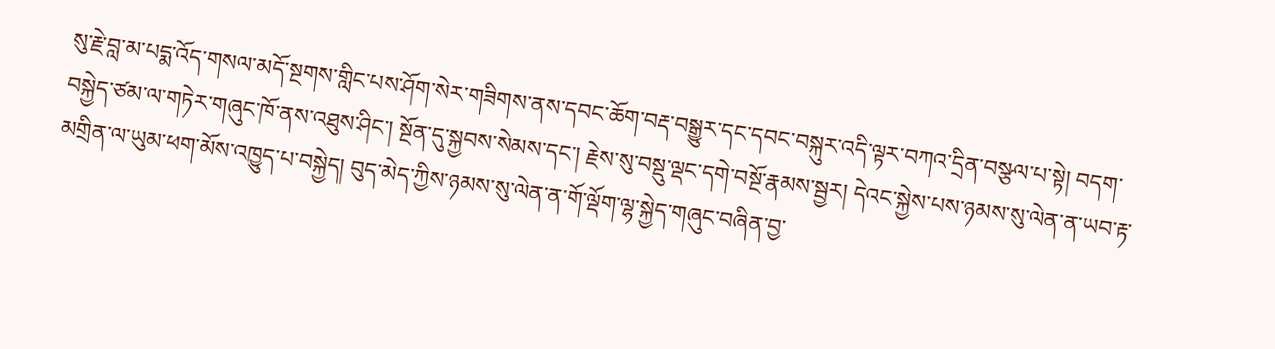སུ་རྗེ་བླ་མ་པདྨ་འོད་གསལ་མདོ་སྔགས་གླིང་པས་ཤོག་སེར་གཟིགས་ནས་དབང་ཆོག་བརྡ་བསྒྱུར་དང་དབང་བསྐུར་འདི་ལྟར་བཀའ་དྲིན་བསྩལ་པ་སྟེ། བདག་བསྐྱེད་ཙམ་ལ་གཏེར་གཞུང་ཁོ་ནས་འཐུས་ཤིང་། སྔོན་དུ་སྐྱབས་སེམས་དང་། རྗེས་སུ་བསྡུ་ལྡང་དགེ་བསྔོ་རྣམས་སྦྱར། དེའང་སྐྱེས་པས་ཉམས་སུ་ལེན་ན་ཡབ་རྟ་མགྲིན་ལ་ཡུམ་ཕག་མོས་འཁྱུད་པ་བསྐྱེད། བུད་མེད་ཀྱིས་ཉམས་སུ་ལེན་ན་གོ་ལྡོག་ལྷ་སྐྱེད་གཞུང་བཞིན་བྱ་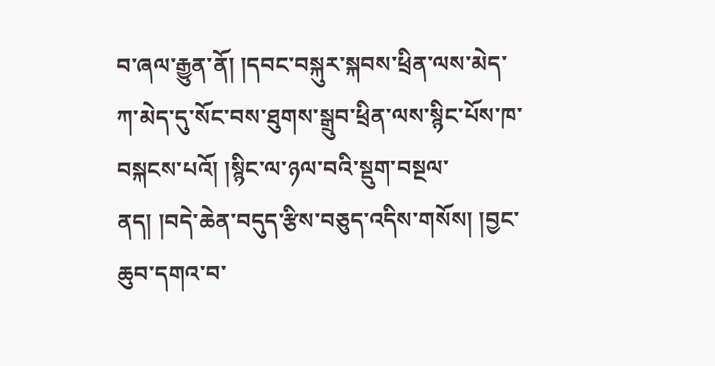བ་ཞལ་རྒྱུན་ནོ། །དབང་བསྐུར་སྐབས་ཕྲིན་ལས་མེད་ཀ་མེད་དུ་སོང་བས་ཐུགས་སྒྲུབ་ཕྲིན་ལས་སྙིང་པོས་ཁ་བསྐངས་པའོ། །སྙིང་ལ་ཉལ་བའི་སྡུག་བསྔལ་ནད། །བདེ་ཆེན་བདུད་རྩིས་བཅུད་འདིས་གསོས། །བྱང་ཆུབ་དགའ་བ་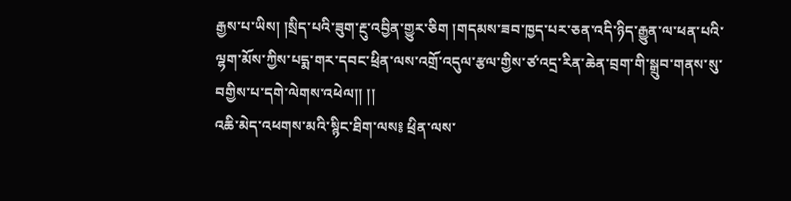རྒྱས་པ་ཡིས། །སྲིད་པའི་ཟུག་རྔུ་འབྱིན་གྱུར་ཅིག །གདམས་ཟབ་ཁྱད་པར་ཅན་འདི་ཉིད་རྒྱུན་ལ་ཕན་པའི་ལྷག་མོས་ཀྱིས་པདྨ་གར་དབང་ཕྲིན་ལས་འགྲོ་འདུལ་རྩལ་གྱིས་ཙ་འདྲ་རིན་ཆེན་བྲག་གི་སྒྲུབ་གནས་སུ་བགྱིས་པ་དགེ་ལེགས་འཕེལ།། །།
འཆི་མེད་འཕགས་མའི་སྙིང་ཐིག་ལས༔ ཕྲིན་ལས་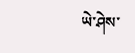ཡེ་ཤེས་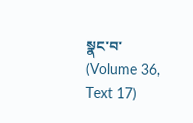སྣང་བ་ (Volume 36, Text 17)